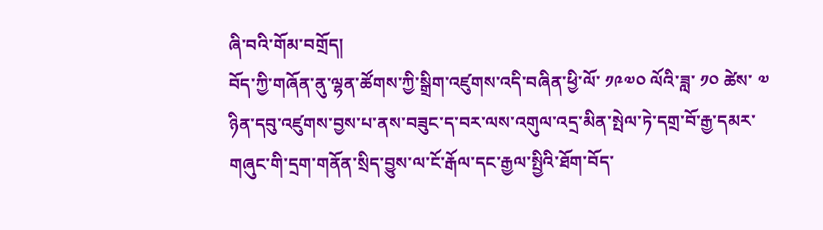ཞི་བའི་གོམ་བགྲོད།
བོད་ཀྱི་གཞོན་ནུ་ལྷན་ཚོགས་ཀྱི་སྒྲིག་འཛུགས་འདི་བཞིན་ཕྱི་ལོ་ ༡༩༧༠ ལོའི་ཟླ་ ༡༠ ཚེས་ ༧ ཉིན་དབུ་འཛུགས་བྱས་པ་ནས་བཟུང་ད་བར་ལས་འགུལ་འདྲ་མིན་སྤེལ་ཏེ་དགྲ་བོ་རྒྱ་དམར་གཞུང་གི་དྲག་གནོན་སྲིད་བྱུས་ལ་ངོ་རྒོལ་དང་རྒྱལ་སྤྱིའི་ཐོག་བོད་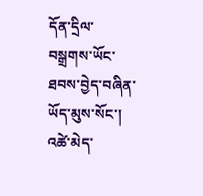དོན་དྲིལ་བསྒྲགས་ཡོང་ཐབས་བྱེད་བཞིན་ཡོད་མུས་སོང་། འཚེ་མེད་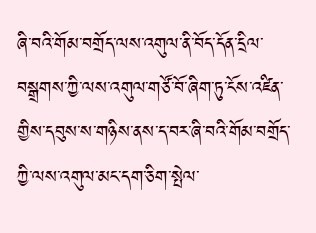ཞི་བའི་གོམ་བགྲོད་ལས་འགུལ་ནི་བོད་དོན་དྲིལ་བསྒྲགས་ཀྱི་ལས་འགུལ་གཙོ་བོ་ཞིག་ཏུ་ངོས་འཛིན་གྱིས་དབུས་ས་གཉིས་ནས་ད་བར་ཞི་བའི་གོམ་བགྲོད་ཀྱི་ལས་འགུལ་མང་དག་ཅིག་སྤེལ་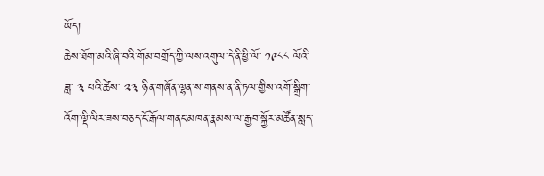ཡོད།
ཆེས་ཐོག་མའི་ཞི་བའི་གོམ་བགྲོད་ཀྱི་ལས་འགུལ་དེ་ནི་ཕྱི་ལོ་ ༡༩༨༨ ལོའི་ཟླ་ ༣ པའི་ཚེས་ ༢༣ ཉིན་གཞོན་ལྷན་ས་གནས་ན་ནི་ཏལ་གྱིས་འགོ་སྒྲིག་འོག་ལྡི་ལིར་ཟས་བཅད་ངོ་རྒོལ་གནང་མཁན་རྣམས་ལ་རྒྱབ་སྐྱོར་མཚོན་སླད་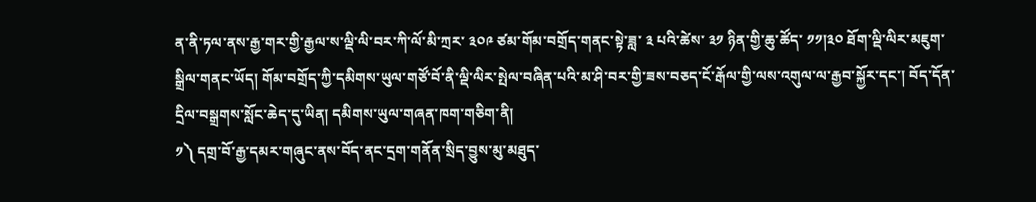ན་ནི་ཏལ་ནས་རྒྱ་གར་གྱི་རྒྱལ་ས་ལྡི་ལི་བར་ཀི་ལོ་མི་ཀྲར་ ༣༠༩ ཙམ་གོམ་བགྲོད་གནང་སྟེ་ཟླ་ ༣ པའི་ཚེས་ ༣༡ ཉིན་གྱི་ཆུ་ཚོད་ ༡༡།༣༠ ཐོག་ལྡི་ལིར་མཇུག་སྒྲིལ་གནང་ཡོད། གོམ་བགྲོད་ཀྱི་དམིགས་ཡུལ་གཙོ་བོ་ནི་ལྡི་ལིར་སྤེལ་བཞིན་པའི་མ་ཤི་བར་གྱི་ཟས་བཅད་ངོ་རྒོལ་གྱི་ལས་འགུལ་ལ་རྒྱབ་སྐྱོར་དང་། བོད་དོན་དྲིལ་བསྒྲགས་སློང་ཆེད་དུ་ཡིན། དམིགས་ཡུལ་གཞན་ཁག་གཅིག་ནི།
༡༽ དགྲ་བོ་རྒྱ་དམར་གཞུང་ནས་བོད་ནང་དྲག་གནོན་སྲིད་བྱུས་མུ་མཐུད་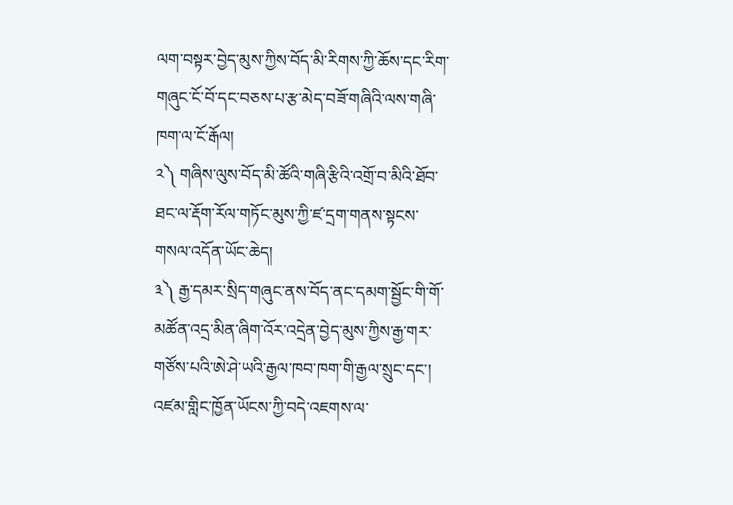ལག་བསྟར་བྱེད་མུས་ཀྱིས་བོད་མི་རིགས་ཀྱི་ཆོས་དང་རིག་གཞུང་ངོ་བོ་དང་བཅས་པ་རྩ་མེད་བཟོ་གཞིའི་ལས་གཞི་ཁག་ལ་ངོ་རྒོལ།
༢༽ གཞིས་ལུས་བོད་མི་ཚོའི་གཞི་རྩིའི་འགྲོ་བ་མིའི་ཐོབ་ཐང་ལ་རྡོག་རོལ་གཏོང་མུས་ཀྱི་ཛ་དྲག་གནས་སྟངས་གསལ་འདོན་ཡོང་ཆེད།
༣༽ རྒྱ་དམར་སྲིད་གཞུང་ནས་བོད་ནང་དམག་སྦྱོང་གི་གོ་མཚོན་འདྲ་མིན་ཞིག་འོར་འདྲེན་བྱེད་མུས་ཀྱིས་རྒྱ་གར་གཙོས་པའི་ཨེ་ཤེ་ཡའི་རྒྱལ་ཁབ་ཁག་གི་རྒྱལ་སྲུང་དང་། འཛམ་གླིང་ཁྱོན་ཡོངས་ཀྱི་བདེ་འཇགས་ལ་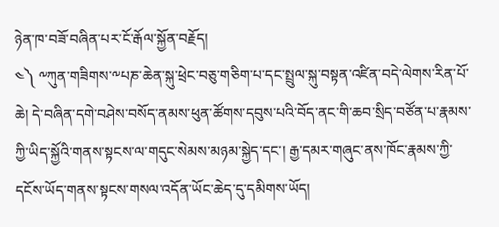ཉེན་ཁ་བཟོ་བཞིན་པར་ངོ་རྒོལ་སྐྱོན་བརྗོད།
༤༽ ༸ཀུན་གཟིགས་༸པཎ་ཆེན་སྐུ་ཕྲེང་བཅུ་གཅིག་པ་དང་སྤྲུལ་སྐུ་བསྟན་འཛིན་བདེ་ལེགས་རིན་པོ་ཆེ། དེ་བཞིན་དགེ་བཤེས་བསོད་ནམས་ཕུན་ཚོགས་དབུས་པའི་བོད་ནང་གི་ཆབ་སྲིད་བཙོན་པ་རྣམས་ཀྱི་ཡིད་སྐྱོའི་གནས་སྟངས་ལ་གདུང་སེམས་མཉམ་སྐྱེད་དང་། རྒྱ་དམར་གཞུང་ནས་ཁོང་རྣམས་ཀྱི་དངོས་ཡོད་གནས་སྟངས་གསལ་འདོན་ཡོང་ཆེད་དུ་དམིགས་ཡོད།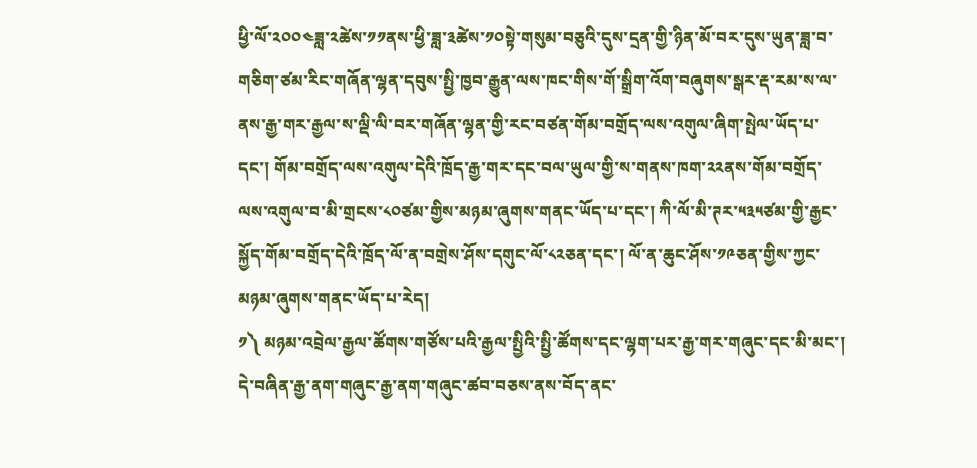ཕྱི་ལོ་༢༠༠༤ཟླ་༢ཚེས་༡༡ནས་ཕྱི་ཟླ་༣ཚེས་༡༠སྟེ་གསུམ་བཅུའི་དུས་དྲན་གྱི་ཉིན་མོ་བར་དུས་ཡུན་ཟླ་བ་གཅིག་ཙམ་རིང་གཞོན་ལྷན་དབུས་སྤྱི་ཁྱབ་རྒྱུན་ལས་ཁང་གིས་གོ་སྒྲིག་འོག་བཞུགས་སྒར་རྡ་རམ་ས་ལ་ནས་རྒྱ་གར་རྒྱལ་ས་ལྡི་ལི་བར་གཞོན་ལྷན་གྱི་རང་བཙན་གོམ་བགྲོད་ལས་འགུལ་ཞིག་སྤེལ་ཡོད་པ་དང་། གོམ་བགྲོད་ལས་འགུལ་དེའི་ཁྲོད་རྒྱ་གར་དང་བལ་ཡུལ་གྱི་ས་གནས་ཁག་༢༢ནས་གོམ་བགྲོད་ལས་འགུལ་བ་མི་གྲངས་༨༠ཙམ་གྱིས་མཉམ་ཞུགས་གནང་ཡོད་པ་དང་། ཀི་ལོ་མི་ཊར་༥༣༥ཙམ་གྱི་རྒྱང་སྐྱོད་གོམ་བགྲོད་དེའི་ཁྲོད་ལོ་ན་བགྲེས་ཤོས་དགུང་ལོ་༨༢ཅན་དང་། ལོ་ན་ཆུང་ཤོས་༡༩ཅན་གྱིས་ཀྱང་མཉམ་ཞུགས་གནང་ཡོད་པ་རེད།
༡༽ མཉམ་འབྲེལ་རྒྱལ་ཚོགས་གཙོས་པའི་རྒྱལ་སྤྱིའི་སྤྱི་ཚོགས་དང་ལྷག་པར་རྒྱ་གར་གཞུང་དང་མི་མང་། དེ་བཞིན་རྒྱ་ནག་གཞུང་རྒྱ་ནག་གཞུང་ཚབ་བཅས་ནས་བོད་ནང་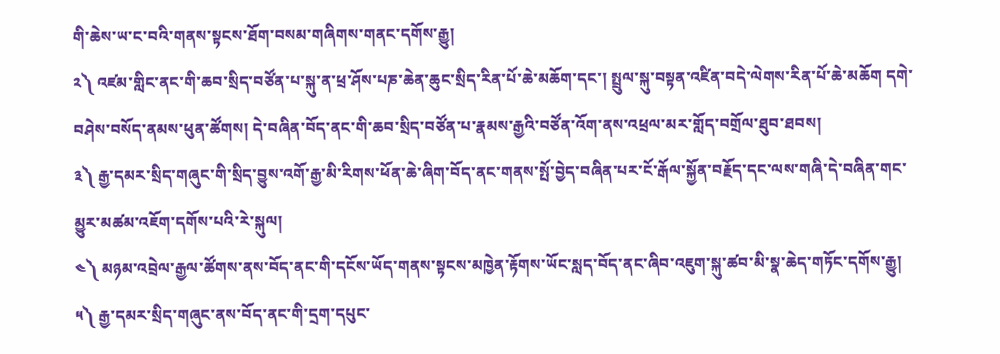གི་ཆེས་ཡ་ང་བའི་གནས་སྟངས་ཐོག་བསམ་གཞིགས་གནང་དགོས་རྒྱུ།
༢༽ འཛམ་གླིང་ནང་གི་ཆབ་སྲིད་བཙོན་པ་སྐུ་ན་ཕྲ་ཤོས་པཎ་ཆེན་ཆུང་སྲིད་རིན་པོ་ཆེ་མཆོག་དང་། སྤྲུལ་སྐུ་བསྟན་འཛིན་བདེ་ལེགས་རིན་པོ་ཆེ་མཆོག དགེ་བཤེས་བསོད་ནམས་ཕུན་ཚོགས། དེ་བཞིན་བོད་ནང་གི་ཆབ་སྲིད་བཙོན་པ་རྣམས་རྒྱའི་བཙོན་འོག་ནས་འཕྲལ་མར་གློད་བགྲོལ་ཐུབ་ཐབས།
༣༽ རྒྱ་དམར་སྲིད་གཞུང་གི་སྲིད་བྱུས་འགོ་རྒྱ་མི་རིགས་ཕོན་ཆེ་ཞིག་བོད་ནང་གནས་སྤོ་བྱེད་བཞིན་པར་ངོ་རྒོལ་སྐྱོན་བརྗོད་དང་ལས་གཞི་དེ་བཞིན་གང་མྱུར་མཚམ་འཇོག་དགོས་པའི་རེ་སྐུལ།
༤༽ མཉམ་འབྲེལ་རྒྱལ་ཚོགས་ནས་བོད་ནང་གི་དངོས་ཡོད་གནས་སྟངས་མཁྱེན་རྟོགས་ཡོང་སླད་བོད་ནང་ཞིབ་འཇུག་སྐུ་ཚབ་མི་སྣ་ཆེད་གཏོང་དགོས་རྒྱུ།
༥༽ རྒྱ་དམར་སྲིད་གཞུང་ནས་བོད་ནང་གི་དྲག་དཔུང་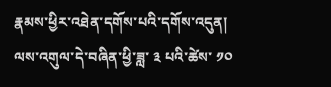རྣམས་ཕྱིར་འཐེན་དགོས་པའི་དགོས་འདུན།
ལས་འགུལ་དེ་བཞིན་ཕྱི་ཟླ་ ༣ པའི་ཚེས་ ༡༠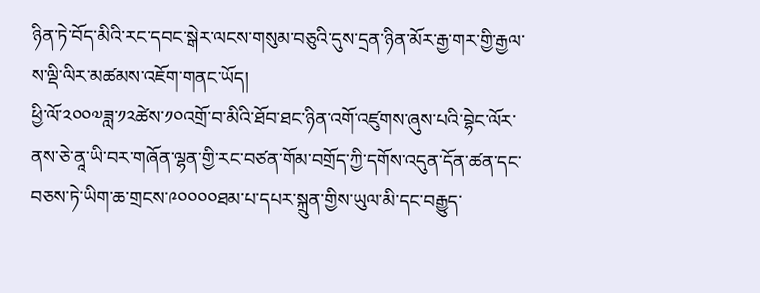ཉིན་ཏེ་བོད་མིའི་རང་དབང་སྒེར་ལངས་གསུམ་བཅུའི་དུས་དྲན་ཉིན་མོར་རྒྱ་གར་གྱི་རྒྱལ་ས་ལྡི་ལིར་མཚམས་འཇོག་གནང་ཡོད།
ཕྱི་ལོ་༢༠༠༧ཟླ་༡༢ཚེས་༡༠འགྲོ་བ་མིའི་ཐོབ་ཐང་ཉིན་འགོ་འཛུགས་ཞུས་པའི་བྷེང་ལོར་ནས་ཅེ་ནཱ་ཡི་བར་གཞོན་ལྷན་གྱི་རང་བཙན་གོམ་བགྲོད་ཀྱི་དགོས་འདུན་དོན་ཚན་དང་བཅས་ཏེ་ཡིག་ཆ་གྲངས་༩༠༠༠༠ཐམ་པ་དཔར་སྐྲུན་གྱིས་ཡུལ་མི་དང་བརྒྱུད་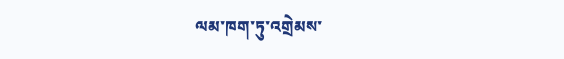ལམ་ཁག་ཏུ་འགྲེམས་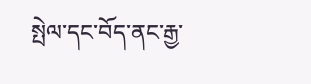སྤེལ་དང་བོད་ནང་རྒྱ་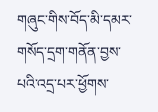གཞུང་གིས་བོད་མི་དམར་གསོད་དྲག་གནོན་བྱས་པའི་འདྲ་པར་ཕྱོགས་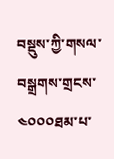བསྡུས་ཀྱི་གསལ་བསྒྲགས་གྲངས་༤༠༠༠ཐམ་པ་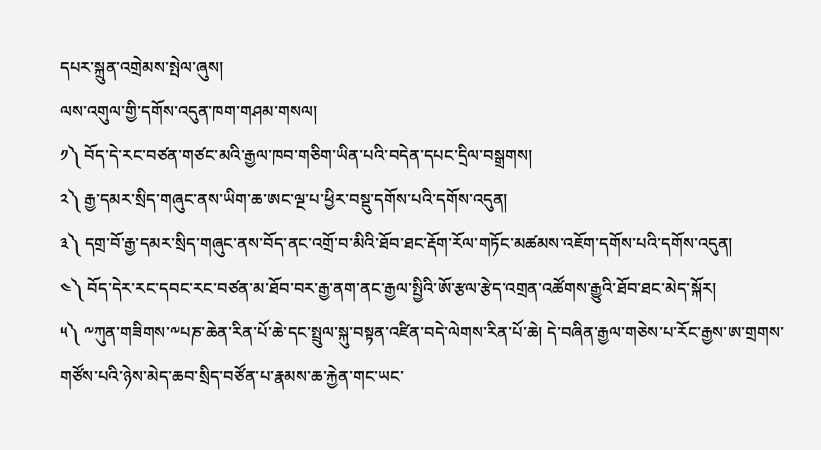དཔར་སྐྲུན་འགྲེམས་སྤེལ་ཞུས།
ལས་འགུལ་གྱི་དགོས་འདུན་ཁག་གཤམ་གསལ།
༡༽ བོད་དེ་རང་བཙན་གཙང་མའི་རྒྱལ་ཁབ་གཅིག་ཡིན་པའི་བདེན་དཔང་དྲིལ་བསྒྲགས།
༢༽ རྒྱ་དམར་སྲིད་གཞུང་ནས་ཡིག་ཆ་ཨང་ལྔ་པ་ཕྱིར་བསྡུ་དགོས་པའི་དགོས་འདུན།
༣༽ དགྲ་བོ་རྒྱ་དམར་སྲིད་གཞུང་ནས་བོད་ནང་འགྲོ་བ་མིའི་ཐོབ་ཐང་རྡོག་རོལ་གཏོང་མཚམས་འཇོག་དགོས་པའི་དགོས་འདུན།
༤༽ བོད་དེར་རང་དབང་རང་བཙན་མ་ཐོབ་བར་རྒྱ་ནག་ནང་རྒྱལ་སྤྱིའི་ཨོ་རྩལ་རྩེད་འགྲན་འཚོགས་རྒྱུའི་ཐོབ་ཐང་མེད་སྐོར།
༥༽ ༸ཀུན་གཟིགས་༸པཎ་ཆེན་རིན་པོ་ཆེ་དང་སྤྲུལ་སྐུ་བསྟན་འཛིན་བདེ་ལེགས་རིན་པོ་ཆེ། དེ་བཞིན་རྒྱལ་གཅེས་པ་རོང་རྒྱས་ཨ་གྲགས་གཙོས་པའི་ཉེས་མེད་ཆབ་སྲིད་བཙོན་པ་རྣམས་ཆ་རྐྱེན་གང་ཡང་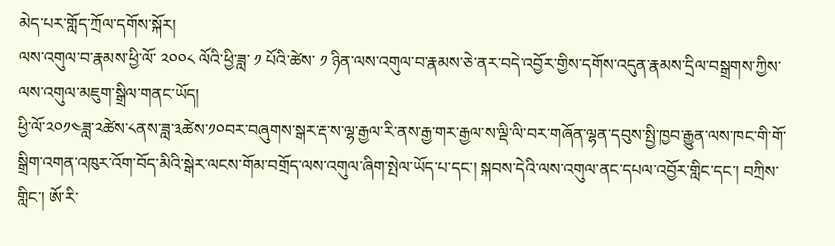མེད་པར་གློད་ཀྲོལ་དགོས་སྐོར།
ལས་འགུལ་བ་རྣམས་ཕྱི་ལོ་ ༢༠༠༨ ལོའི་ཕྱི་ཟླ་ ༡ པོའི་ཚེས་ ༡ ཉིན་ལས་འགུལ་བ་རྣམས་ཅེ་ནར་བདེ་འབྱོར་གྱིས་དགོས་འདུན་རྣམས་དྲིལ་བསྒྲགས་ཀྱིས་ལས་འགུལ་མཇུག་སྒྲིལ་གནང་ཡོད།
ཕྱི་ལོ་༢༠༡༤ཟླ་༢ཚེས་༨ནས་ཟླ་༣ཚེས་༡༠བར་བཞུགས་སྒར་རྡ་ས་ལྷ་རྒྱལ་རི་ནས་རྒྱ་གར་རྒྱལ་ས་ལྡི་ལི་བར་གཞོན་ལྷན་དབུས་སྤྱི་ཁྱབ་རྒྱུན་ལས་ཁང་གི་གོ་སྒྲིག་འགན་འཁུར་འོག་བོད་མིའི་སྒེར་ལངས་གོམ་བགྲོད་ལས་འགུལ་ཞིག་སྤེལ་ཡོད་པ་དང་། སྐབས་དེའི་ལས་འགུལ་ནང་དཔལ་འབྱོར་གླིང་དང་། བཀྲིས་གླིང་། ཨོ་རི་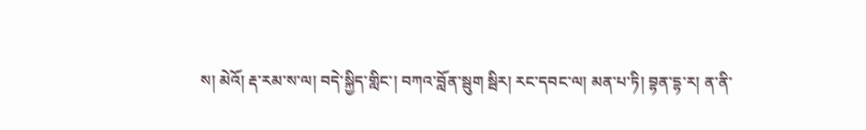ས། མེའོ། རྡ་རམ་ས་ལ། བདེ་སྐྱིད་གླིང་། བཀའ་བློན་སྦུག སྦིར། རང་དབང་ལ། མན་པ་ཏི། བྷན་དྷ་ར། ན་ནི་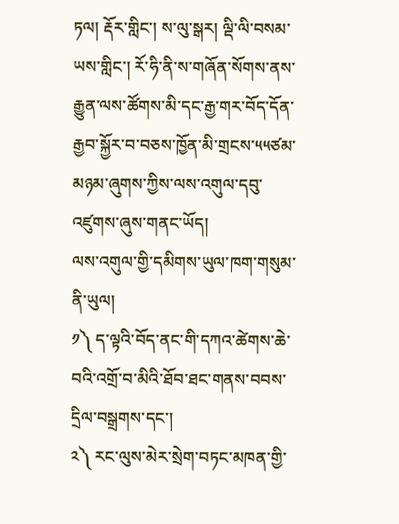ཏལ། རྡོར་གླིང་། ས་ལུ་སྒར། ལྡི་ལི་བསམ་ཡས་གླིང་། རོ་ཧི་ནི་ས་གཞོན་སོགས་ནས་རྒྱུན་ལས་ཚོགས་མི་དང་རྒྱ་གར་བོད་དོན་རྒྱབ་སྐྱོར་བ་བཅས་ཁྱོན་མི་གྲངས་༥༥ཙམ་མཉམ་ཞུགས་ཀྱིས་ལས་འགུལ་དབུ་འཛུགས་ཞུས་གནང་ཡོད།
ལས་འགུལ་གྱི་དམིགས་ཡུལ་ཁག་གསུམ་ནི་ཡུལ།
༡༽ ད་ལྟའི་བོད་ནང་གི་དཀའ་ཚེགས་ཆེ་བའི་འགྲོ་བ་མིའི་ཐོབ་ཐང་གནས་བབས་དྲིལ་བསྒྲགས་དང་།
༢༽ རང་ལུས་མེར་སྲེག་བཏང་མཁན་གྱི་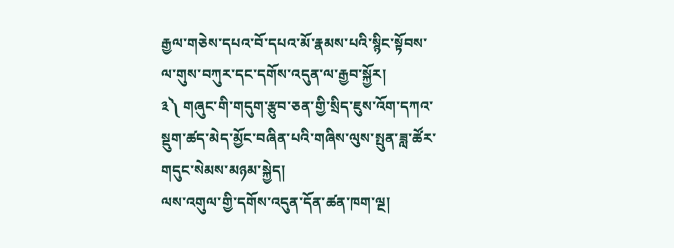རྒྱལ་གཅེས་དཔའ་བོ་དཔའ་མོ་རྣམས་པའི་སྙིང་སྟོབས་ལ་གུས་བཀུར་དང་དགོས་འདུན་ལ་རྒྱབ་སྐྱོར།
༣༽ གཞུང་གི་གདུག་རྩུབ་ཅན་གྱི་སྲིད་ཇུས་འོག་དཀའ་སྡུག་ཚད་མེད་མྱོང་བཞིན་པའི་གཞིས་ལུས་སྤུན་ཟླ་ཚོར་གདུང་སེམས་མཉམ་སྐྱེད།
ལས་འགུལ་གྱི་དགོས་འདུན་དོན་ཚན་ཁག་ལྔ།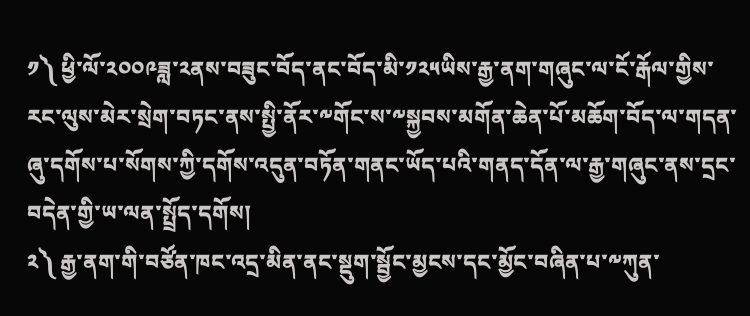༡༽ ཕྱི་ལོ་༢༠༠༩ཟླ་༢ནས་བཟུང་བོད་ནང་བོད་མི་༡༢༥ཡིས་རྒྱ་ནག་གཞུང་ལ་ངོ་རྒོལ་གྱིས་རང་ལུས་མེར་སྲེག་བཏང་ནས་སྤྱི་ནོར་༸གོང་ས་༸སྐྱབས་མགོན་ཆེན་པོ་མཆོག་བོད་ལ་གདན་ཞུ་དགོས་པ་སོགས་ཀྱི་དགོས་འདུན་བཏོན་གནང་ཡོད་པའི་གནད་དོན་ལ་རྒྱ་གཞུང་ནས་དྲང་བདེན་གྱི་ཡ་ལན་སྤྲོད་དགོས།
༢༽ རྒྱ་ནག་གི་བཙོན་ཁང་འདྲ་མིན་ནང་སྡུག་སྦྱོང་མྱངས་དང་མྱོང་བཞིན་པ་༸ཀུན་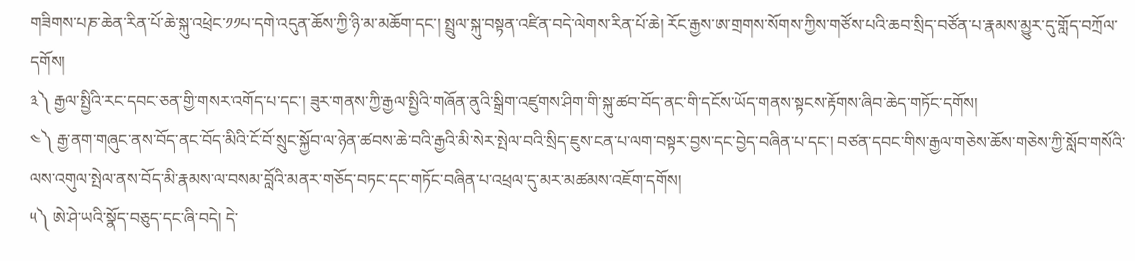གཟིགས་པཎ་ཆེན་རིན་པོ་ཆེ་སྐུ་འཕྲེང་༡༡པ་དགེ་འདུན་ཆོས་ཀྱི་ཉི་མ་མཆོག་དང་། སྤྲུལ་སྐུ་བསྟན་འཛིན་བདེ་ལེགས་རིན་པོ་ཆེ། རོང་རྒྱས་ཨ་གྲགས་སོགས་ཀྱིས་གཙོས་པའི་ཆབ་སྲིད་བཙོན་པ་རྣམས་མྱུར་དུ་གློད་བཀྲོལ་དགོས།
༣༽ རྒྱལ་སྤྱིའི་རང་དབང་ཅན་གྱི་གསར་འགོད་པ་དང་། ཟུར་གནས་ཀྱི་རྒྱལ་སྤྱིའི་གཞོན་ནུའི་སྒྲིག་འཛུགས་ཤིག་གི་སྐུ་ཚབ་བོད་ནང་གི་དངོས་ཡོད་གནས་སྟངས་རྟོགས་ཞིབ་ཆེད་གཏོང་དགོས།
༤༽ རྒྱ་ནག་གཞུང་ནས་བོད་ནང་བོད་མིའི་ངོ་བོ་སྲུང་སྐྱོབ་ལ་ཉེན་ཚབས་ཆེ་བའི་རྒྱའི་མི་སེར་སྤེལ་བའི་སྲིད་ཇུས་ངན་པ་ལག་བསྟར་བྱས་དང་བྱེད་བཞིན་པ་དང་། བཙན་དབང་གིས་རྒྱལ་གཅེས་ཆོས་གཅེས་ཀྱི་སློབ་གསོའི་ལས་འགུལ་སྤེལ་ནས་བོད་མི་རྣམས་ལ་བསམ་བློའི་མནར་གཅོད་བཏང་དང་གཏོང་བཞིན་པ་འཕྲལ་དུ་མར་མཚམས་འཇོག་དགོས།
༥༽ ཨེ་ཤེ་ཡའི་སྣོད་བཅུད་དང་ཞི་བདེ། དེ་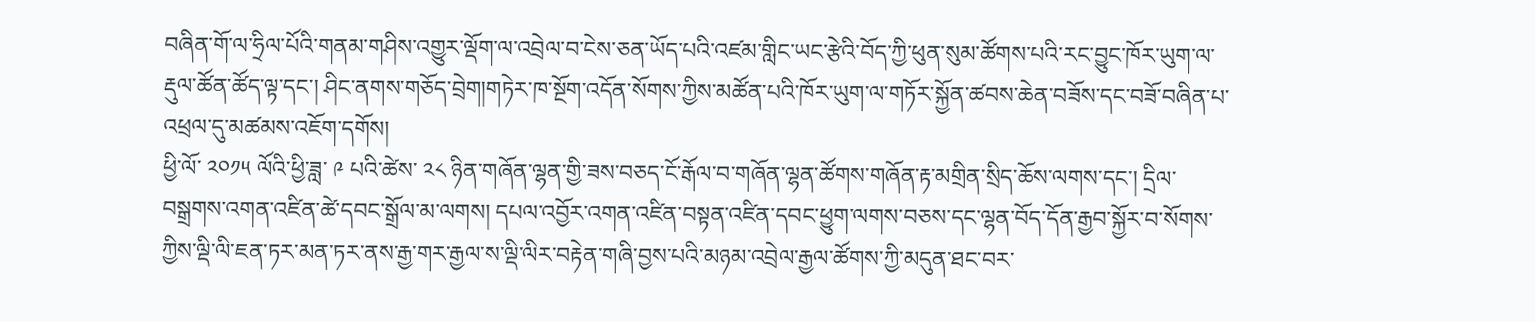བཞིན་གོ་ལ་ཧྲིལ་པོའི་གནམ་གཤིས་འགྱུར་ལྡོག་ལ་འབྲེལ་བ་ངེས་ཅན་ཡོད་པའི་འཛམ་གླིང་ཡང་རྩེའི་བོད་ཀྱི་ཕུན་སུམ་ཚོགས་པའི་རང་བྱུང་ཁོར་ཡུག་ལ་རྡུལ་ཚོན་ཚོད་ལྟ་དང་། ཤིང་ནགས་གཅོད་བྲེག།གཏེར་ཁ་སྔོག་འདོན་སོགས་ཀྱིས་མཚོན་པའི་ཁོར་ཡུག་ལ་གཏོར་སྐྱོན་ཚབས་ཆེན་བཟོས་དང་བཟོ་བཞིན་པ་འཕྲལ་དུ་མཚམས་འཇོག་དགོས།
ཕྱི་ལོ་ ༢༠༡༥ ལོའི་ཕྱི་ཟླ་ ༩ པའི་ཚེས་ ༢༨ ཉིན་གཞོན་ལྷན་གྱི་ཟས་བཅད་ངོ་རྒོལ་བ་གཞོན་ལྷན་ཚོགས་གཞོན་རྟ་མགྲིན་སྲིད་ཆོས་ལགས་དང་། དྲིལ་བསྒྲགས་འགན་འཛིན་ཚེ་དབང་སྒྲོལ་མ་ལགས། དཔལ་འབྱོར་འགན་འཛིན་བསྟན་འཛིན་དབང་ཕྱུག་ལགས་བཅས་དང་ལྷན་བོད་དོན་རྒྱབ་སྐྱོར་བ་སོགས་ཀྱིས་ལྡི་ལི་ཇན་ཏར་མན་ཏར་ནས་རྒྱ་གར་རྒྱལ་ས་ལྡི་ལིར་བརྟེན་གཞི་བྱས་པའི་མཉམ་འབྲེལ་རྒྱལ་ཚོགས་ཀྱི་མདུན་ཐང་བར་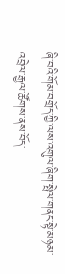ཞི་བའི་གོམ་བགྲོད་ཀྱི་ལས་འགུལ་ཞིག་སྤེལ་གནང་སྟེ་མཉམ་འབྲེལ་རྒྱལ་ཚོགས་ནས་བོད་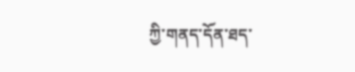ཀྱི་གནད་དོན་ཐད་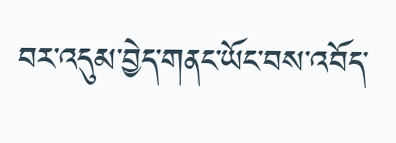བར་འདུམ་བྱེད་གནང་ཡོང་བས་འབོད་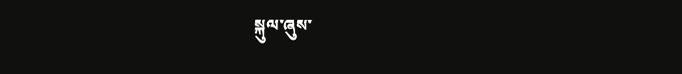སྐུལ་ཞུས་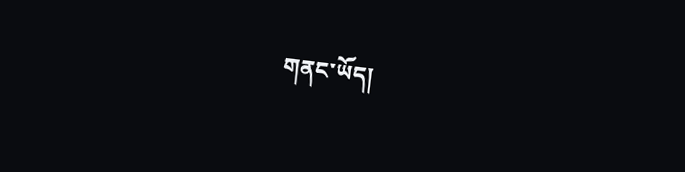གནང་ཡོད།